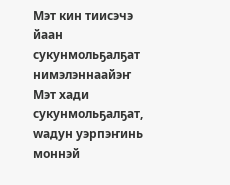Мэт кин тиисэчэ йаан сукунмольҕалҕат нимэлэннаайэҥ
Мэт хади сукунмольҕалҕат, wадун уэрпэҥинь моннэй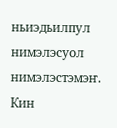ньиэдьилпул нимэлэсуол нимэлэстэмэҥ. Кин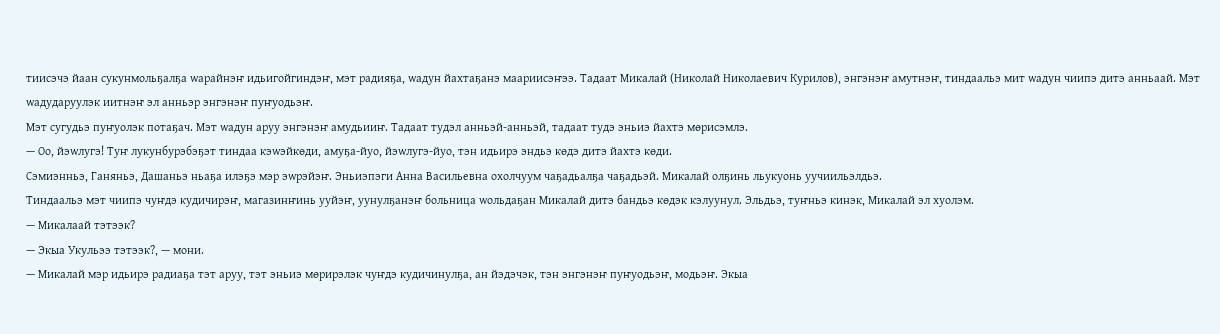тиисэчэ йаан сукунмольҕалҕа wарайнэҥ идьигойгиндэҥ, мэт радияҕа, wадун йахтаҕанэ маариисэҥээ. Тадаат Микалай (Николай Николаевич Курилов), энгэнэҥ амутнэҥ, тиндаальэ мит wадун чиипэ дитэ анньаай. Мэт wадударуулэк иитнэҥ эл анньэр энгэнэҥ пуҥуодьэҥ.
Мэт сугудьэ пуҥуолэк потаҕач. Мэт wадун аруу энгэнэҥ амудьииҥ. Тадаат тудэл анньэй-анньэй, тадаат тудэ эньиэ йахтэ мөрисэмлэ.
— Оо, йэwлугэ! Туҥ лукунбурэбэҕэт тиндаа кэwэйкөди, амуҕа-йуо, йэwлугэ-йуо, тэн идьирэ эндьэ көдэ дитэ йахтэ көди.
Сэмиэнньэ, Ганяньэ, Дашаньэ ньаҕа илэҕэ мэр эwрэйэҥ. Эньиэпэги Анна Васильевна охолчуум чаҕадьалҕа чаҕадьэй. Микалай олҕинь льукуонь уучиильэлдьэ.
Тиндаальэ мэт чиипэ чуҥдэ кудичирэҥ, магазинҥинь ууйэҥ, уунулҕанэҥ больница wольдаҕан Микалай дитэ бандьэ көдэк кэлуунул. Эльдьэ, туҥньэ кинэк, Микалай эл хуолэм.
— Микалаай тэтээк?
— Экыа Укульээ тэтээк?, — мони.
— Микалай мэр идьирэ радиаҕа тэт аруу, тэт эньиэ мөрирэлэк чуҥдэ кудичинулҕа, ан йэдэчэк, тэн энгэнэҥ пуҥуодьэҥ, модьэҥ. Экыа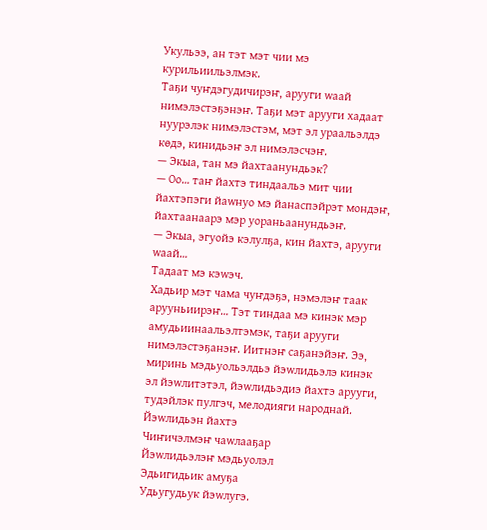Укульээ, ан тэт мэт чии мэ курильиильэлмэк.
Таҕи чуҥдэгудичирэҥ, арууги wаай нимэлэстэҕэнэҥ. Таҕи мэт арууги хадаат нуурэлэк нимэлэстэм, мэт эл ураальэлдэ көдэ, кинидьэҥ эл нимэлэсчэҥ.
— Экыа, тан мэ йахтаанундьэк?
— Оо… таҥ йахтэ тиндаальэ мит чии йахтэпэги йаwнуо мэ йанаспэйрэт мондэҥ, йахтаанаарэ мэр уораньаанундьэҥ.
— Экыа, эгуойэ кэлулҕа, кин йахтэ, арууги wаай…
Тадаат мэ кэwэч.
Хадьир мэт чама чуҥдэҕэ, нэмэлэҥ таак арууньиирэҥ… Тэт тиндаа мэ кинэк мэр амудьиинаальэлтэмэк, таҕи арууги нимэлэстэҕанэҥ. Иитнэҥ саҕанэйэҥ. Ээ, миринь мэдьуольэлдьэ йэwлидьэлэ кинэк эл йэwлитэтэл, йэwлидьэдиэ йахтэ арууги, тудэйлэк пулгэч, мелодияги народнай.
Йэwлидьэн йахтэ
Чиҥичэлмэҥ чаwлааҕар
Йэwлидьэлэҥ мэдьуолэл
Эдьигидьик амуҕа
Удьугудьук йэwлугэ.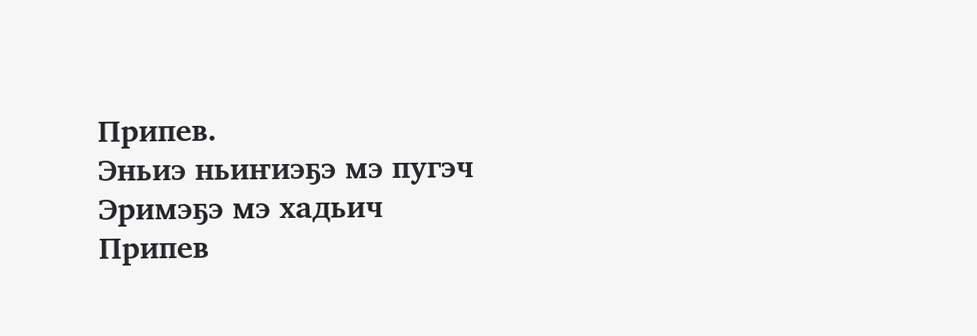Припев.
Эньиэ ньиҥиэҕэ мэ пугэч
Эримэҕэ мэ хадьич
Припев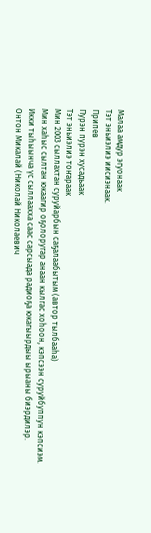Малаа амдур эгуонаак
Тэт эньиэлиэ иисиэнаак.
Припев
Пурэн пурэн хусадьаак
Тэт эньиэлиэ тоҥараак
Мин 2003 сыллахтан суруйарбын саҕалаабытым (автор тылбааһа)
Мин хаһыс сылтан юкаагир оҕолоругар анаан кылгас хоһоон, кэпсээн суруйбуппун кэпсиэм. Икки тыһыынча үс сыллаахха саас сарсыада радиоҕа юкагыырдыы ырыаны биэрдилэр. Онтон Микалай (Николай Николаевич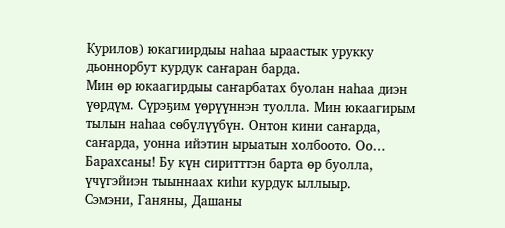Курилов) юкагиирдыы наһаа ыраастык урукку дьоннорбут курдук саҥаран барда.
Мин өр юкаагирдыы саҥарбатах буолан наһаа диэн үөрдүм. Сүрэҕим үөрүүннэн туолла. Мин юкаагирым тылын наһаа сөбүлүүбүн. Онтон кини саҥарда, саҥарда, уонна ийэтин ырыатын холбоото. Оо… Барахсаны! Бу күн сиритттэн барта өр буолла, үчүгэйиэн тыыннаах киһи курдук ыллыыр.
Сэмэни, Ганяны, Дашаны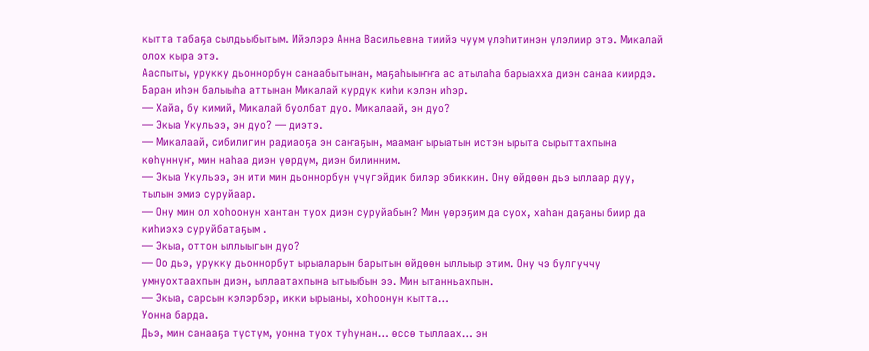кытта табаҕа сылдьыбытым. Ийэлэрэ Анна Васильевна тиийэ чуум үлэһитинэн үлэлиир этэ. Микалай олох кыра этэ.
Ааспыты, урукку дьоннорбун санаабытынан, маҕаһыыҥҥа ас атылаһа барыахха диэн санаа киирдэ. Баран иһэн балыыһа аттынан Микалай курдук киһи кэлэн иһэр.
— Хайа, бу кимий, Микалай буолбат дуо. Микалаай, эн дуо?
— Экыа Укульээ, эн дуо? — диэтэ.
— Микалаай, сибилигин радиаоҕа эн саҥаҕын, маамаҥ ырыатын истэн ырыта сырыттахпына көһүннүҥ, мин наһаа диэн үөрдүм, диэн билинним.
— Экыа Укульээ, эн ити мин дьоннорбун үчүгэйдик билэр эбиккин. Ону өйдөөн дьэ ыллаар дуу, тылын эмиэ суруйаар.
— Ону мин ол хоһоонун хантан туох диэн суруйабын? Мин үөрэҕим да суох, хаһан даҕаны биир да киһиэхэ суруйбатаҕым .
— Экыа, оттон ыллыыгын дуо?
— Оо дьэ, урукку дьоннорбут ырыаларын барытын өйдөөн ыллыыр этим. Ону чэ булгуччу умнуохтаахпын диэн, ыллаатахпына ытыыбын ээ. Мин ытанньахпын.
— Экыа, сарсын кэлэрбэр, икки ырыаны, хоһоонун кытта…
Уонна барда.
Дьэ, мин санааҕа түстүм, уонна туох туһунан… өссө тыллаах… эн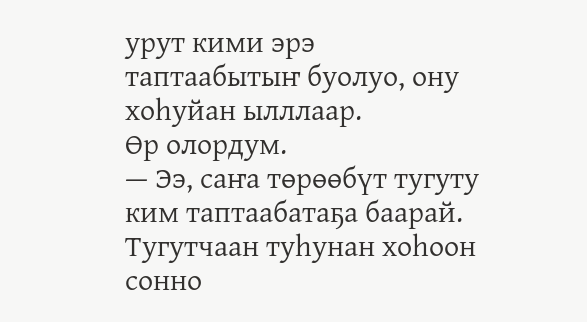урут кими эрэ таптаабытыҥ буолуо, ону хоһуйан ылллаар.
Өр олордум.
— Ээ, саҥа төрөөбүт тугуту ким таптаабатаҕа баарай. Тугутчаан туһунан хоһоон сонно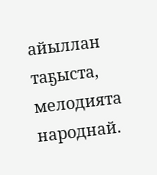айыллан таҕыста, мелодията народнай.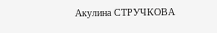Акулина СТРУЧКОВА